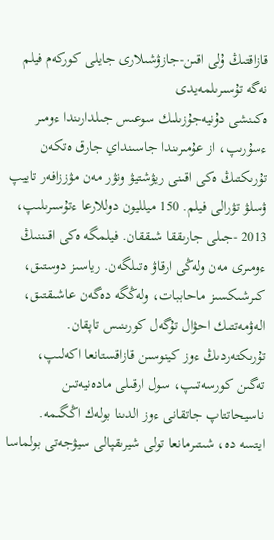قازاقتىڭ ۇلى اقىن-جازۋشىلارى جايلى كوركەم فيلم نەگە تۇسىرىلمەيدى
ەكىنشى دۇنيەجۇزىلىك سوعىس جىلدارىندا ءومىر ءسۇرىپ، از عۇمىرىندا جاسىنداي جارق ەتكەن تۇرىكتىڭ ەكى اقىنى ريۋشتيۋ ونۋر مەن مۋززافەر تاييپ ۋسلۋ تۋرالى فيلم. 150 ميلليون دوللارعا ءتۇسىرىلىپ، 2013 -جىلى جارىققا شىققان. فيلمگە ەكى اقىننىڭ ءومىرى مەن ولەڭى ارقاۋ ەتىلگەن. رياسىز دوستىق، كىرشىكسىز ماحاببات، ولەڭگە دەگەن عاشىقتىق، الەۋمەتتىك احۋال تۇگەل كورىنىس تاپقان. تۇرىكتەردىڭ ءوز كينوسىن قازاقستانعا اكەلىپ، تەگىن كورسەتىپ، سول ارقىلى مادەنيەتىن ناسيحاتتاپ جاتقانى ءوز الدىنا بولەك اڭگىمە.
ايتسە دە، شىتىرمانعا تولى شيرىقپالى سيۋجەتى بولماسا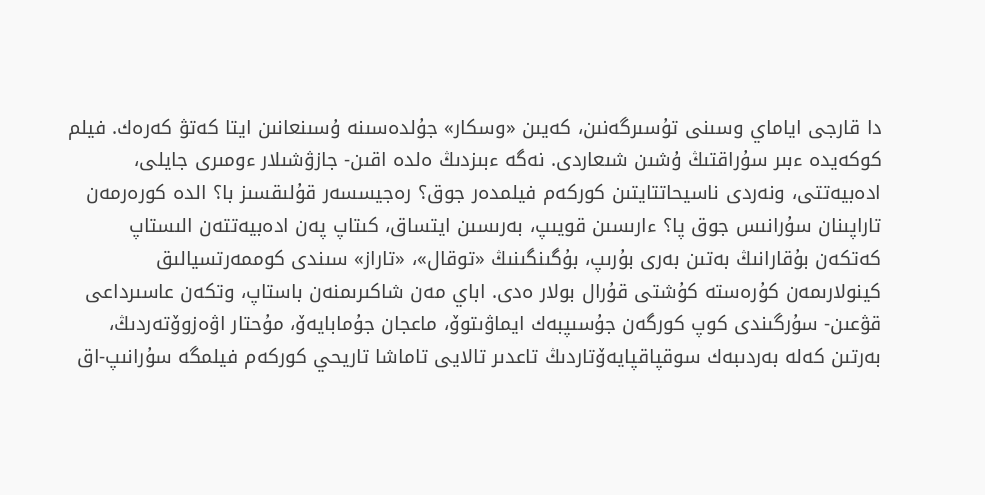دا قارجى اياماي وسىنى تۇسىرگەنىن، كەيىن «وسكار» جۇلدەسىنە ۇسىنعانىن ايتا كەتۋ كەرەك. فيلم كوكەيدە ءبىر سۇراقتىڭ ۇشىن شىعاردى. نەگە ءبىزدىڭ ەلدە اقىن- جازۋشىلار ءومىرى جايلى، ادەبيەتتى، ونەردى ناسيحاتتايتىن كوركەم فيلمدەر جوق؟ رەجيسسەر قۇلىقسىز با؟ الدە كورەرمەن تاراپىنان سۇرانىس جوق پا؟ ءارىسىن قويىپ، بەرىسىن ايتساق، كىتاپ پەن ادەبيەتتەن الىستاپ كەتكەن بۇقارانىڭ بەتىن بەرى بۇرىپ، بۇگىنگىنىڭ «توقال»، «تاراز» سىندى كوممەرتسيالىق كينولارىمەن كۇرەستە كۇشتى قۇرال بولار ەدى. اباي مەن شاكىرىمنەن باستاپ، وتكەن عاسىرداعى قۋعىن- سۇرگىندى كوپ كورگەن جۇسىپبەك ايماۋىتوۆ، ماعجان جۇمابايەۆ، مۇحتار اۋەزوۆتەردىڭ، بەرتىن كەلە بەردىبەك سوقپاقپايەۆتاردىڭ تاعدىر تالايى تاماشا تاريحي كوركەم فيلمگە سۇرانىپ-اق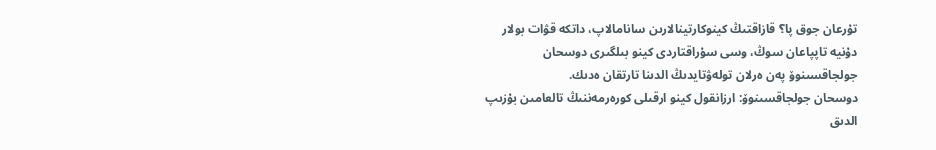تۇرعان جوق پا؟ قازاقتىڭ كينوكارتينالارىن سانامالاپ، داتكە قۋات بولار دۇنيە تاپپاعان سوڭ، وسى سۇراقتاردى كينو بىلگىرى دوسحان جولجاقسىنوۆ پەن ەرلان تولەۋتايدىڭ الدىنا تارتقان ەدىك.
دوسحان جولجاقسىنوۆ: ارزانقول كينو ارقىلى كورەرمەننىڭ تالعامىن بۇزىپ الدىق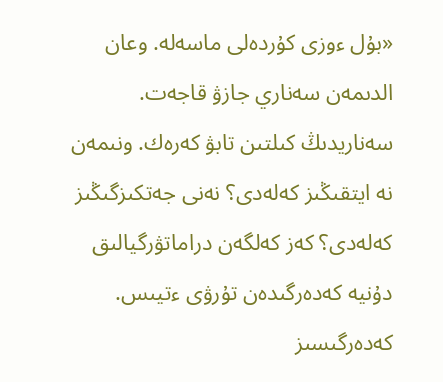«بۇل ءوزى كۇردەلى ماسەلە. وعان الدىمەن سەناري جازۋ قاجەت. سەناريدىڭ كىلتىن تابۋ كەرەك. ونىمەن نە ايتقىڭىز كەلەدى؟ نەنى جەتكىزگىڭىز كەلەدى؟ كەز كەلگەن دراماتۋرگيالىق دۇنيە كەدەرگىدەن تۇرۋى ءتيىس. كەدەرگىسىز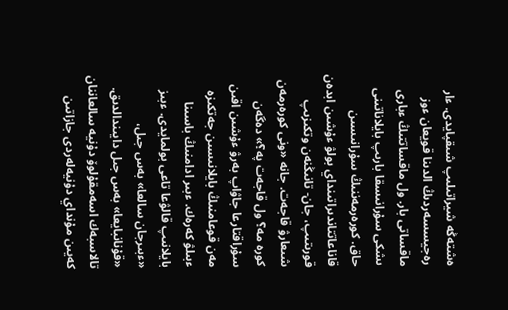ەشتەڭە شيراتىلىپ شىقپايدى. ءار رەجيسسەردىڭ الدىنا قويعان ءوز ماقساتى بار. ول ماقساتتىڭ ءبارى ىشكى سۇرانىسقا بارىپ بايلاناتىنى حاق. كورەرمەننىڭ سۇرانىسىن قاناعاتتاندىراتىنداي بولۋ ءۇشىن ابدەن قورىتىپ، جان- تانىڭنەن وتكىزىپ شىعارۋ قاجەت. جانە «ونى كورەرمەن كورە مە؟ ول قاجەت پە؟» دەگەن سۇراقتارعا جاۋاپ بەرۋ ءۇشىن اقىن مەن قوعامنىڭ بايلانىسىن جەتكىزە ءبىلۋ كەرەك. ءبىر ادامنىڭ باسىنا بايلانىپ قالۋعا تاعى بولمايدى. ءبىز «ءبىرجان سالعا» بەس جىل، «قۇنانبايعا» بەس جىل دايىندالدىق. تالاسبەك اسەمقۇلوۆ دۇنيە سالعاننان كەيىن مۇنداي دۇنيەلەردى جازاتىن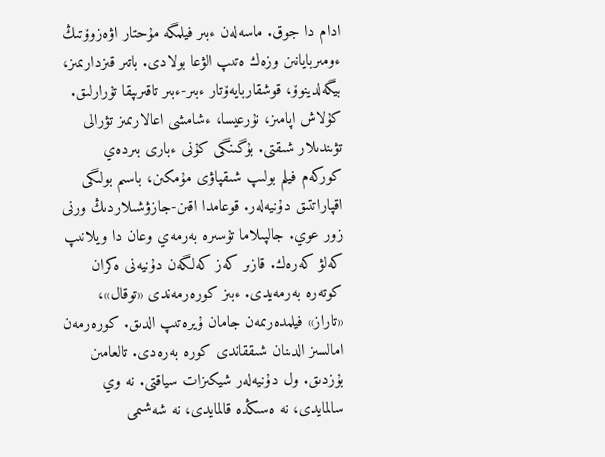ادام دا جوق. ماسەلەن ءبىر فيلمگە مۇحتار اۋەزوۆتىڭ ءومىربايانىن وزەك ەتىپ الۋعا بولادى. باتىر قىزدارىمىز، بيگەلدينوۆ، قوشقاربايەۆتار ءبىر-ءبىر تاقىرىپقا تۇرارلىق. كۇلاش اپامىز، نۇرعيسا، ءشامشى اعالارىمىز تۋرالى تۋىندىلار شىقتى. بۇگىنگى كۇنى ءبارى بىردەي كوركەم فيلم بولىپ شىقپاۋى مۇمكىن، باسىم بولىگى اقپاراتتىق دۇنيەلەر. قوعامدا اقىن-جازۋشىلاردىڭ ورنى زور عوي. جالپىلاما تۇسىرە بەرمەي وعان دا ويلانىپ كەلۋ كەرەك. قازىر كەز كەلگەن دۇنيەنى ەكران كوتەرە بەرمەيدى. ءبىز كورەرمەندى «توقال»، «تاراز» فيلمدەرىمەن جامان ۇيرەتىپ الدىق. كورەرمەن امالسىز الدىنان شىققاندى كورە بەرەدى. تالعامىن بۇزدىق. ول دۇنيەلەر شيكىزات سياقتى. نە وي سالمايدى، نە ەسىڭدە قالمايدى، نە شەشىمى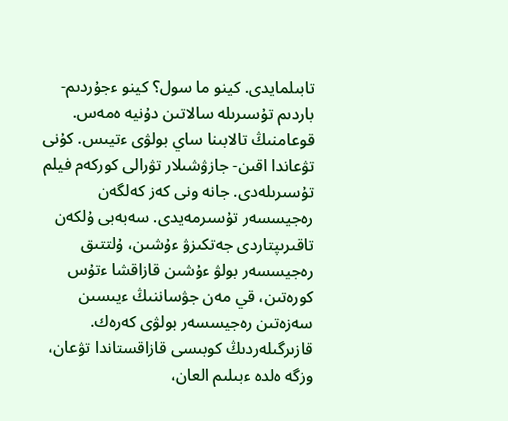تابىلمايدى. كينو ما سول؟ كينو ءجۇردىم-باردىم تۇسىرىلە سالاتىن دۇنيە ەمەس. قوعامنىڭ تالابىنا ساي بولۋى ءتيىس. كۇنى تۋعاندا اقىن- جازۋشىلار تۋرالى كوركەم فيلم تۇسىرىلەدى. جانە ونى كەز كەلگەن رەجيسسەر تۇسىرمەيدى. سەبەبى ۇلكەن تاقىرىپتاردى جەتكىزۋ ءۇشىن، ۇلتتىق رەجيسسەر بولۋ ءۇشىن قازاقشا ءتۇس كورەتىن، قي مەن جۋساننىڭ ءيىسىن سەزەتىن رەجيسسەر بولۋى كەرەك. قازىرگىلەردىڭ كوبىسى قازاقستاندا تۋعان، وزگە ەلدە ءبىلىم العان،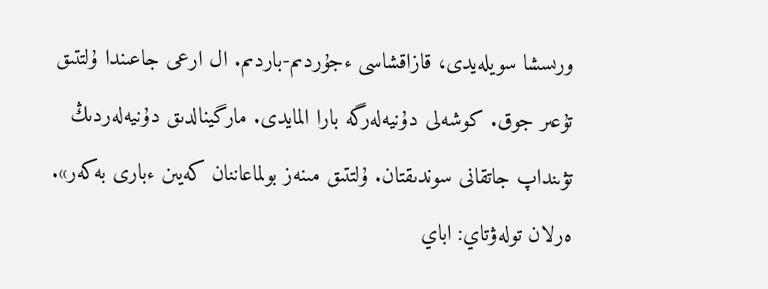ورىسشا سويلەيدى، قازاقشاسى ءجۇردىم-باردىم. ال ارعى جاعىندا ۇلتتىق تۇعىر جوق. كوشەلى دۇنيەلەرگە بارا المايدى. مارگينالدىق دۇنيەلەردىڭ تۋىنداپ جاتقانى سوندىقتان. ۇلتتىق مىنەز بولماعاننان كەيىن ءبارى بەكەر».
ەرلان تولەۋتاي: اباي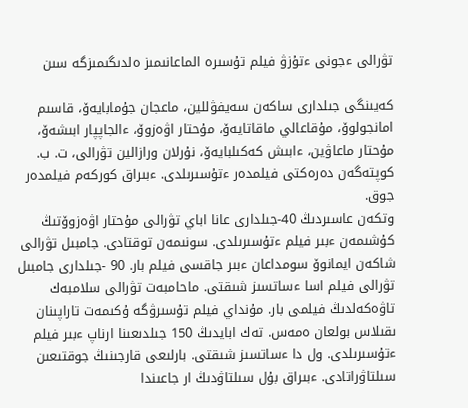تۋرالى ءجونى ءتۇزۋ فيلم تۇسىرە الماعانىمىز ەلدىگىمىزگە سىن

كەيىنگى جىلدارى ساكەن سەيفۋللين، ماعجان جۇمابايەۆ، قاسىم امانجولوۆ، مۇقاعالي ماقاتايەۆ، مۇحتار اۋەزوۆ، ءالجاپپار ابىشەۆ، مۇحتار ماعاۋين، ءابىش كەكىلبايەۆ، نۇرلان ورازالين تۋرالى، ت. ب. كوپتەگەن دەرەكتى فيلمدەر ءتۇسىرىلدى. ءبىراق كوركەم فيلمدەر جوق.
وتكەن عاسىردىڭ 40-جىلدارى عانا اباي تۋرالى مۇحتار اۋەزوۆتىڭ كۇشىمەن ءبىر فيلم ءتۇسىرىلدى. سونىمەن توقتادى. جامبىل تۋرالى شاكەن ايمانوۆ سومداعان ءبىر جاقسى فيلم بار. 90 -جىلدارى جامبىل تۋرالى فيلم اسا ءساتسىز شىقتى. ماحامبەت تۋرالى سلامبەك تاۋەكەلدىڭ فيلمى بار. مۇنداي فيلم تۇسىرۋگە ۇكىمەت تاراپىنان ىقىلاس بولعان ەمەس. تەك ابايدىڭ 150 جىلدىعىنا ارناپ ءبىر فيلم ءتۇسىرىلدى. ول دا ءساتسىز شىقتى. بارلىعى قارجىنىڭ جوقتىعىن سىلتاۋراتادى. ءبىراق بۇل سىلتاۋدىڭ ار جاعىندا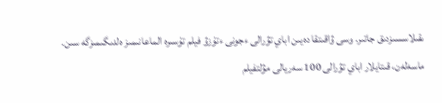ىقىلاسسىزدىق جاتىر. وسى ۋاقىتقا دەيىن اباي تۋرالى ءجونى ءتۇزۋ فيلم تۇسىرە الماعانىمىز ەلدىگىمىزگە سىن.
ماسەلەن، قىتايلار اباي تۋرالى 100 سەريالى مۋلتفيلم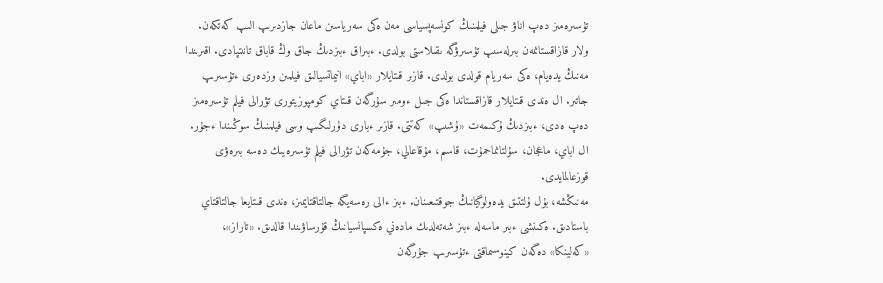تۇسىرەمىز دەپ اناۋ جىلى فيلمنىڭ كونسەپسياسى مەن ەكى سەرياسىن ماعان جازدىرىپ الىپ كەتكەن. ولار قازاقستانمەن بىرلەسىپ تۇسىرۋگە ىقىلاستى بولدى. ءبىراق ءبىزدىڭ جاق وڭ قاباق تانىتپادى. اقىرىندا مەنىڭ يدەيام، ەكى سەريام قولدى بولدى. قازىر قىتايلار «اباي» انيماتسيالىق فيلمىن وزدەرى ءتۇسىرىپ جاتىر. ال ەندى قىتايلار قازاقستاندا ەكى جىل ءومىر سۇرگەن قىتاي كومپوزيتورى تۋرالى فيلم تۇسىرەمىز دەپ ەدى، ءبىزدىڭ ۇكىمەت «ۇشىپ» كەتتى. قازىر ءبارى دۇرلىگىپ وسى فيلمنىڭ سوڭىندا ءجۇر. ال اباي، ماعجان، سۇلتانماحمۇت، قاسىم، مۇقاعالي، جۇمەكەن تۋرالى فيلم تۇسىرەيىك دەسە بىرەۋى قوزعالمايدى.
مەنىڭشە، بۇل ۇلتتىق يدەولوگيانىڭ جوقتىعىنان. ءبىز ءالى رەسەيگە جالتاقتايمىز، ەندى قىتايعا جالتاقتاي باستادىق. ەكىنشى ءبىر ماسەلە ءبىز شەتەلدىك مادەني ەكسپانسيانىڭ قۇرساۋىندا قالدىق. «تاراز»، «كەلينكا» دەگەن كينوسىماقتى ءتۇسىرىپ جۇرگەن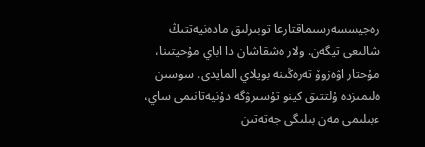رەجيسسەرسىماقتارعا توبىرلىق مادەنيەتتىڭ شالىعى تيگەن. ولار ەشقاشان دا اباي مۇحيتىنا، مۇحتار اۋەزوۆ تەرەڭىنە بويلاي المايدى. سوسىن ەلىمىزدە ۇلتتىق كينو تۇسىرۋگە دۇنيەتانىمى ساي، ءبىلىمى مەن بىلىگى جەتەتىن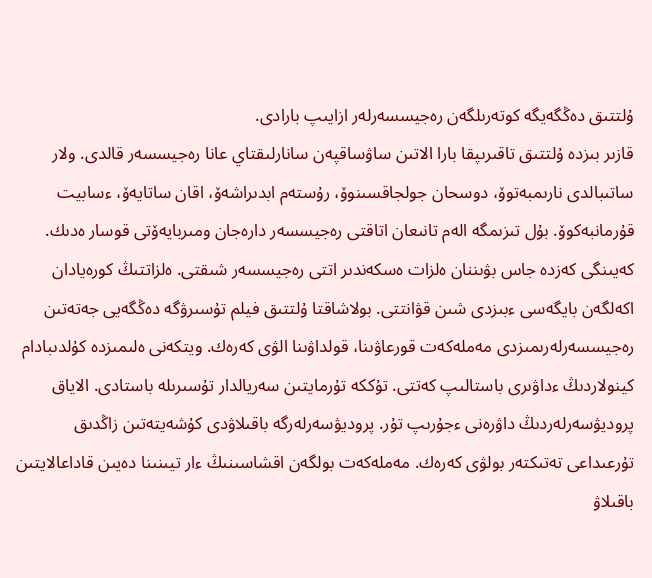ۇلتتىق دەڭگەيگە كوتەرىلگەن رەجيسسەرلەر ازايىپ بارادى.
قازىر بىزدە ۇلتتىق تاقىرىپقا بارا الاتىن ساۋساقپەن سانارلىقتاي عانا رەجيسسەر قالدى. ولار ساتىبالدى نارىمبەتوۆ، دوسحان جولجاقسىنوۆ، رۇستەم ابدىراشەۆ، اقان ساتايەۆ، ءسابيت قۇرمانبەكوۆ. بۇل تىزىمگە الەم تانىعان اتاقتى رەجيسسەر دارەجان ومىربايەۆتى قوسار ەدىك. كەيىنگى كەزدە جاس بۋىننان ەلزات ەسكەندىر اتتى رەجيسسەر شىقتى. ەلزاتتىڭ كورەيادان اكەلگەن بايگەسى ءبىزدى شىن قۋانتتى. بولاشاقتا ۇلتتىق فيلم تۇسىرۋگە دەڭگەيى جەتەتىن رەجيسسەرلەرىمىزدى مەملەكەت قورعاۋىنا، قولداۋىنا الۋى كەرەك. ويتكەنى ەلىمىزدە كۇلدىبادام كينولاردىڭ ءداۋىرى باستالىپ كەتتى. تۇككە تۇرمايتىن سەريالدار تۇسىرىلە باستادى. الاياق پروديۋسەرلەردىڭ داۋرەنى ءجۇرىپ تۇر. پروديۋسەرلەرگە باقىلاۋدى كۇشەيتەتىن زاڭدىق تۇرعىداعى تەتىكتەر بولۋى كەرەك. مەملەكەت بولگەن اقشاسىنىڭ ءار تيىنىنا دەيىن قاداعالايتىن باقىلاۋ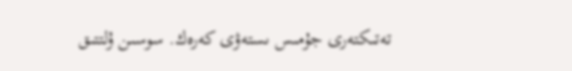تەتىكتەرى جۇمىس ىستەۋى كەرەك. سوسىن ۇلتتىق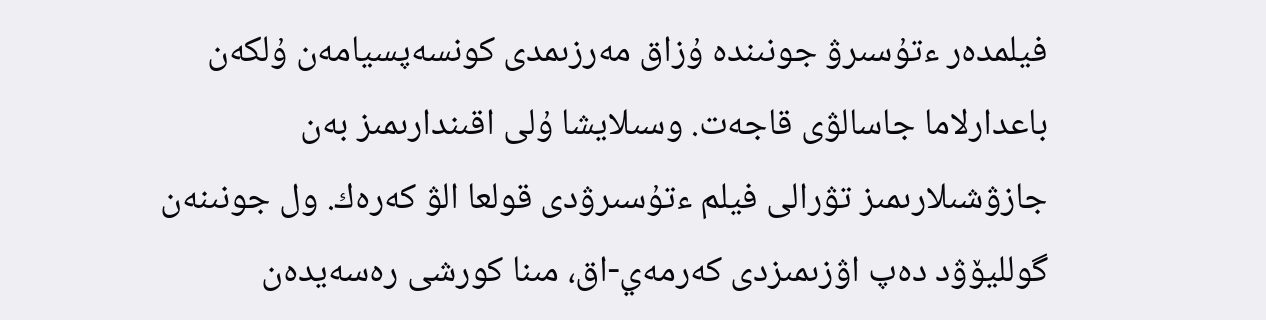فيلمدەر ءتۇسىرۋ جونىندە ۇزاق مەرزىمدى كونسەپسيامەن ۇلكەن باعدارلاما جاسالۋى قاجەت. وسىلايشا ۇلى اقىندارىمىز بەن جازۋشىلارىمىز تۋرالى فيلم ءتۇسىرۋدى قولعا الۋ كەرەك. ول جونىنەن گولليۆۋد دەپ اۋزىمىزدى كەرمەي-اق، مىنا كورشى رەسەيدەن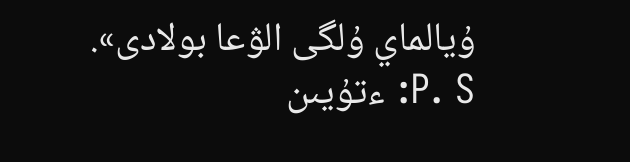ۇيالماي ۇلگى الۋعا بولادى».
P. S: ءتۇيىن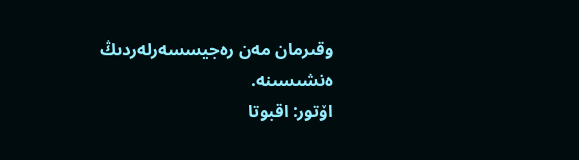وقىرمان مەن رەجيسسەرلەردىڭ ەنشىسىنە.
اۆتور: اقبوتا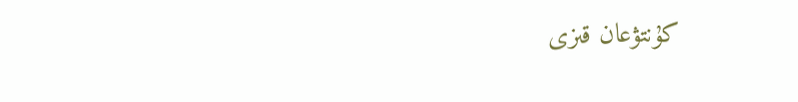كۇنتۋعان قىزى